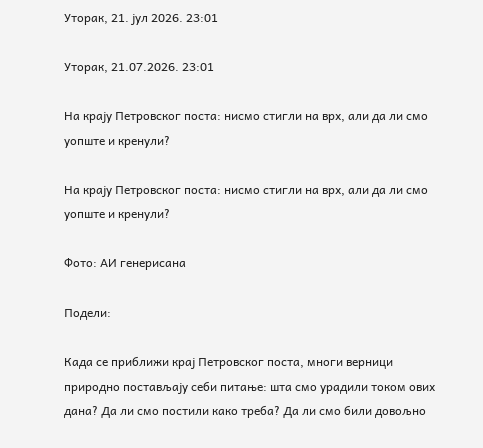Уторак, 21. јул 2026. 23:01

Уторак, 21.07.2026. 23:01

На крају Петровског поста: нисмо стигли на врх, али да ли смо уопште и кренули?

На крају Петровског поста: нисмо стигли на врх, али да ли смо уопште и кренули?

Фото: АИ генерисана

Подели:

Када се приближи крај Петровског поста, многи верници природно постављају себи питање: шта смо урадили током ових дана? Да ли смо постили како треба? Да ли смо били довољно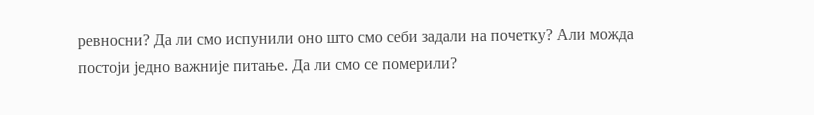ревносни? Да ли смо испунили оно што смо себи задали на почетку? Али можда постоји једно важније питање. Да ли смо се померили?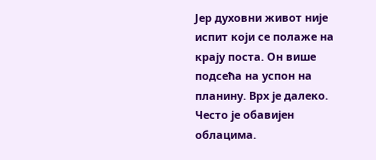Јер духовни живот није испит који се полаже на крају поста. Он више подсећа на успон на планину. Врх је далеко. Често је обавијен облацима.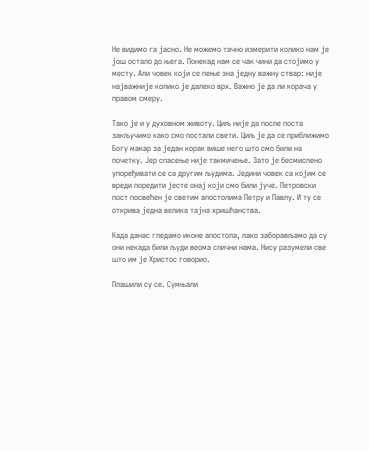Не видимо га јасно. Не можемо тачно измерити колико нам је још остало до њега. Понекад нам се чак чини да стојимо у месту. Али човек који се пење зна једну важну ствар: није најважније колико је далеко врх. Важно је да ли корача у правом смеру.

Тако је и у духовном животу. Циљ није да после поста закључимо како смо постали свети. Циљ је да се приближимо Богу макар за један корак више него што смо били на почетку. Јер спасење није такмичење. Зато је бесмислено упоређивати се са другим људима. Једини човек са којим се вреди поредити јесте онај који смо били јуче. Петровски пост посвећен је светим апостолима Петру и Павлу. И ту се открива једна велика тајна хришћанства.

Када данас гледамо иконе апостола, лако заборављамо да су они некада били људи веома слични нама. Нису разумели све што им је Христос говорио.

Плашили су се. Сумњали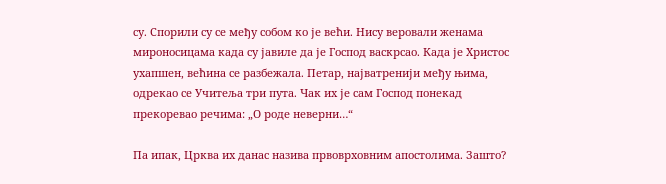су. Спорили су се међу собом ко је већи. Нису веровали женама мироносицама када су јавиле да је Господ васкрсао. Када је Христос ухапшен, већина се разбежала. Петар, најватренији међу њима, одрекао се Учитеља три пута. Чак их је сам Господ понекад прекоревао речима: „О роде неверни…“

Па ипак, Црква их данас назива првоврховним апостолима. Зашто?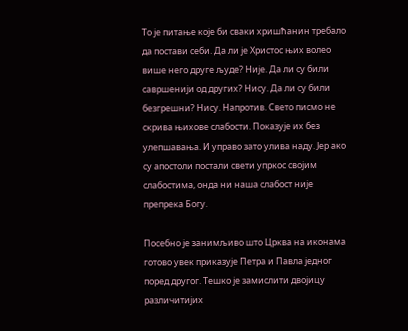То је питање које би сваки хришћанин требало да постави себи. Да ли је Христос њих волео више него друге људе? Није. Да ли су били савршенији од других? Нису. Да ли су били безгрешни? Нису. Напротив. Свето писмо не скрива њихове слабости. Показује их без улепшавања. И управо зато улива наду. Јер ако су апостоли постали свети упркос својим слабостима, онда ни наша слабост није препрека Богу.

Посебно је занимљиво што Црква на иконама готово увек приказује Петра и Павла једног поред другог. Тешко је замислити двојицу различитијих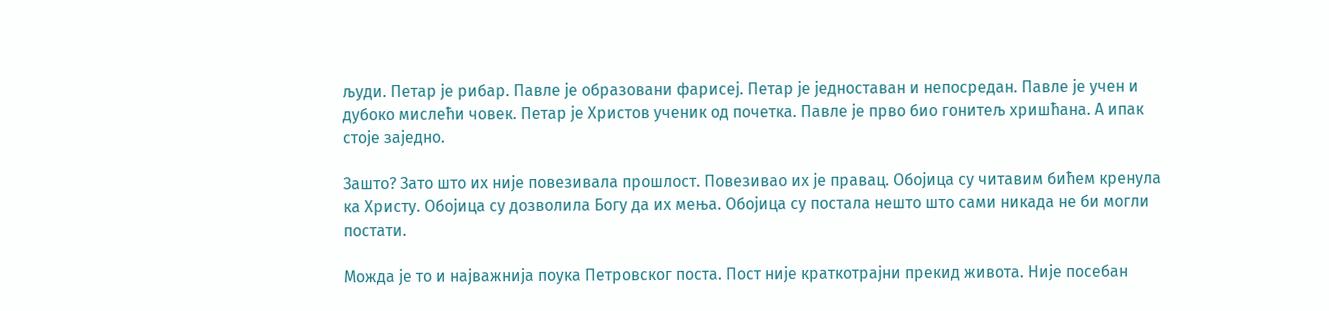људи. Петар је рибар. Павле је образовани фарисеј. Петар је једноставан и непосредан. Павле је учен и дубоко мислећи човек. Петар је Христов ученик од почетка. Павле је прво био гонитељ хришћана. А ипак стоје заједно.

Зашто? Зато што их није повезивала прошлост. Повезивао их је правац. Обојица су читавим бићем кренула ка Христу. Обојица су дозволила Богу да их мења. Обојица су постала нешто што сами никада не би могли постати.

Можда је то и најважнија поука Петровског поста. Пост није краткотрајни прекид живота. Није посебан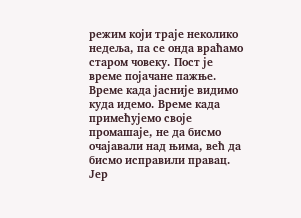режим који траје неколико недеља, па се онда враћамо старом човеку. Пост је време појачане пажње. Време када јасније видимо куда идемо. Време када примећујемо своје промашаје, не да бисмо очајавали над њима, већ да бисмо исправили правац. Јер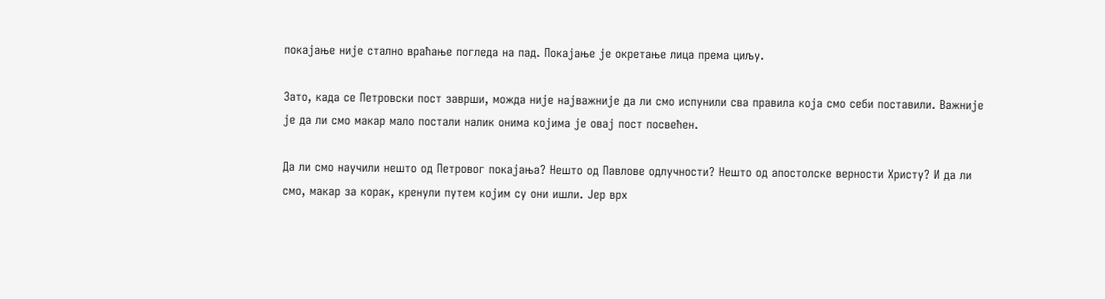покајање није стално враћање погледа на пад. Покајање је окретање лица према циљу.

Зато, када се Петровски пост заврши, можда није најважније да ли смо испунили сва правила која смо себи поставили. Важније је да ли смо макар мало постали налик онима којима је овај пост посвећен.

Да ли смо научили нешто од Петровог покајања? Нешто од Павлове одлучности? Нешто од апостолске верности Христу? И да ли смо, макар за корак, кренули путем којим су они ишли. Јер врх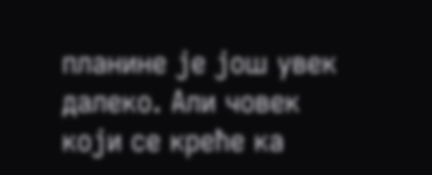планине је још увек далеко. Али човек који се креће ка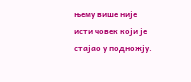њему више није исти човек који је стајао у подножју.